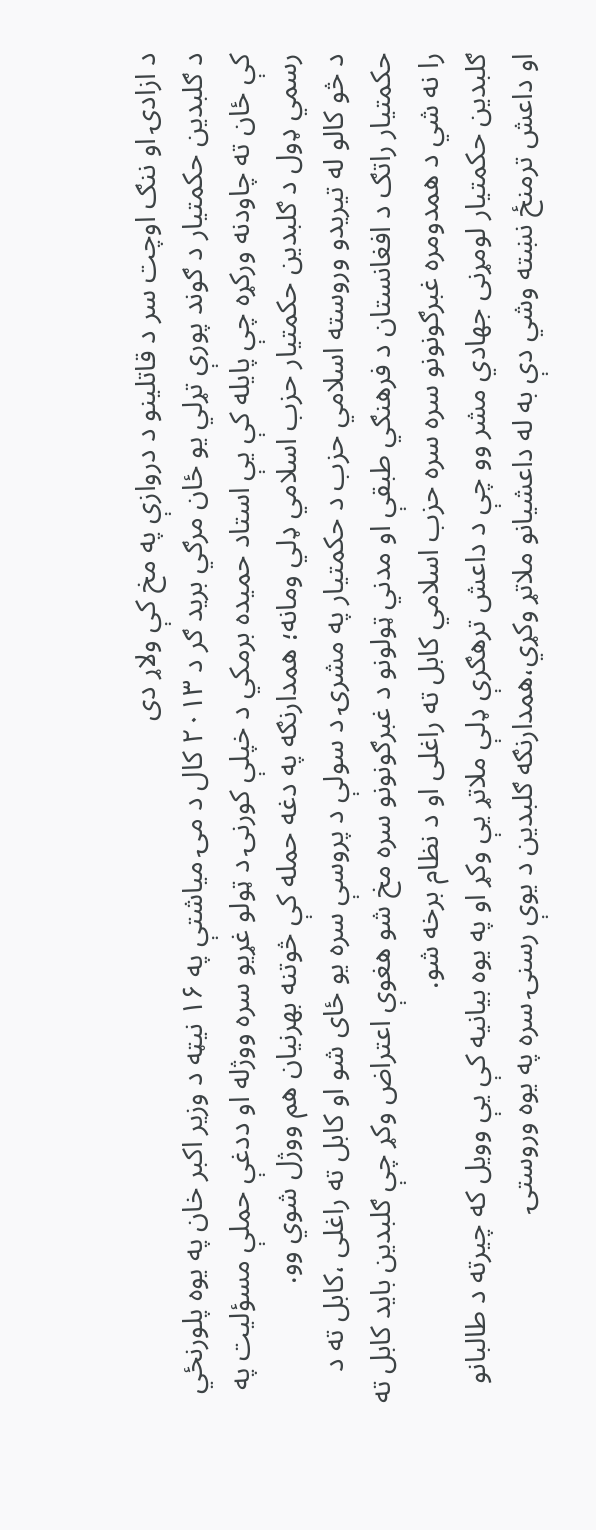د ازادۍ او ننګ اوچت سر د قاتلینو د دروازې په مخ کې ولاړ دی
د ګلبدین حکمتیار د ګوند پورې تړلي یو ځان مرګي برید ګر د ۲۰۱۳ کال د مۍ میاشتې په ۱۶ نیټه د وزیر اکبر خان په یوه پلورنځي کې ځان ته چاودنه ورکړه چې پایله کې یې استاد حمیده برمکي د خپلې کورنۍ د ټولو غړیو سره ووژله او ددغې حملې مسؤلیت په رسمي ډول د ګلبدین حکمتیار حزب اسلامي ډلي ومانه؛ همدارنګه په دغه حمله کې څوتنه بهرنیان هم ووژل شوي وو.
د څو کالو له تیریدو وروسته اسلامي حزب د حکمتیار په مشرۍ د سولې د پروسې سره یو ځای شو او کابل ته راغلی ،کابل ته د حکمتیار راتګ د افغانستان د فرهنګي طبقې او مدني ټولونو د غبرګونونو سره مخ شو هغوې اعتراض وکړ چې ګلبدین باید کابل ته را نه شي د همدومره غبرګونونو سره سره حزب اسلامي کابل ته راغلی او د نظام برخه شو.
ګلبدین حکمتیار لومړنی جهادي مشر وو چې د داعش ترهګرې ډلې ملاتړ یې وکړ او په یوه بیانیه کې یې وویل که چیرته د طالبانو او داعش ترمنځ نښته وشي دې به له داعشیانو ملاتړ وکړي،همدارنګه ګلبدین د یوې رسنۍ سره په یوه وروستۍ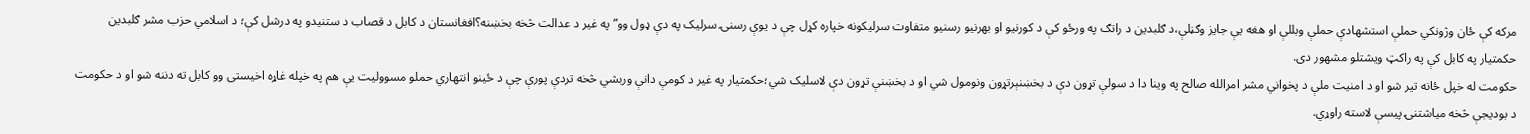مرکه کې ځان وژونکي حملې استشهادې حملې وبللې او هغه یې جایز وګڼلې،د ګلبدین د راتګ په ورځو کې د کورنیو او بهرنیو رسنیو متفاوت سرلیکونه خپاره کړل چې د یوې رسنۍ سرلیک په دې ډول وو” په غیر د عدالت څخه بخښنه؟افغانستان د کابل د قصاب د ستنیدو په درشل کې؛ د اسلامي حزب مشر ګلبدین حکمتیار په کابل کې په راکټ ویشتلو مشهور دی.
حکومت له خپل ځانه تیر شو او د امنیت ملې د پخواني مشر امرالله صالح په وینا دا د سولې تړون دې د بخښنېرتړون ونومول شي او د بخښنې تړون دې لاسلیک شي؛حکمتیار په غیر د کومې دانې وربشي څخه تردې پورې چې د ځینو انتهاري حملو مسوولیت یې هم په خپله غاړه اخیستی وو کابل ته دننه شو او د حکومت د بودیجې څخه میاشتنۍ پیسې لاسته راوړي.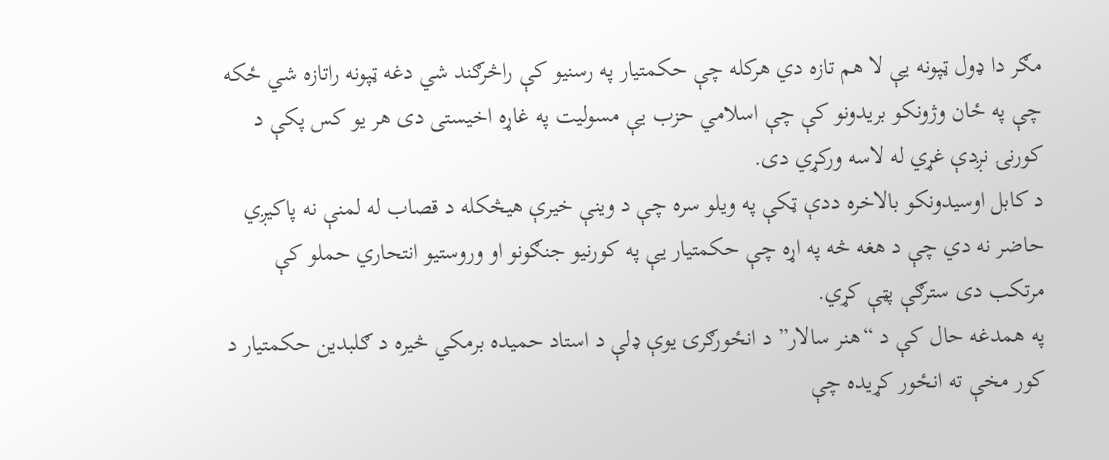مګر دا ډول ټپونه یې لا هم تازه دي هرکله چې حکمتیار په رسنیو کې راڅرګند شي دغه ټپونه راتازه شي ځکه چې په ځان وژونکو بریدونو کې چې اسلامي حزب یې مسولیت په غاړه اخیستی دی هر یو کس پکې د کورنۍ نږدې غړي له لاسه ورکړي دی.
د کابل اوسیدونکو بالاخره ددې ټکې په ویلو سره چې د وینې خیرې هیڅکله د قصاب له لمنې نه پاکیږي حاضر نه دي چې د هغه څه په اړه چې حکمتیار یې په کورنیو جنګونو او وروستیو انتحاري حملو کې مرتکب دی سترګې پټې کړي.
په همدغه حال کې د “هنر سالار” د انځورګرۍ یوې ډلې د استاد حمیده برمکي څیره د ګلبدین حکمتیار د کور مخې ته انځور کړیده چې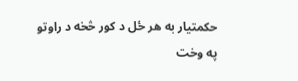حکمتیار به هر ځل د کور څخه د راوتو په وخت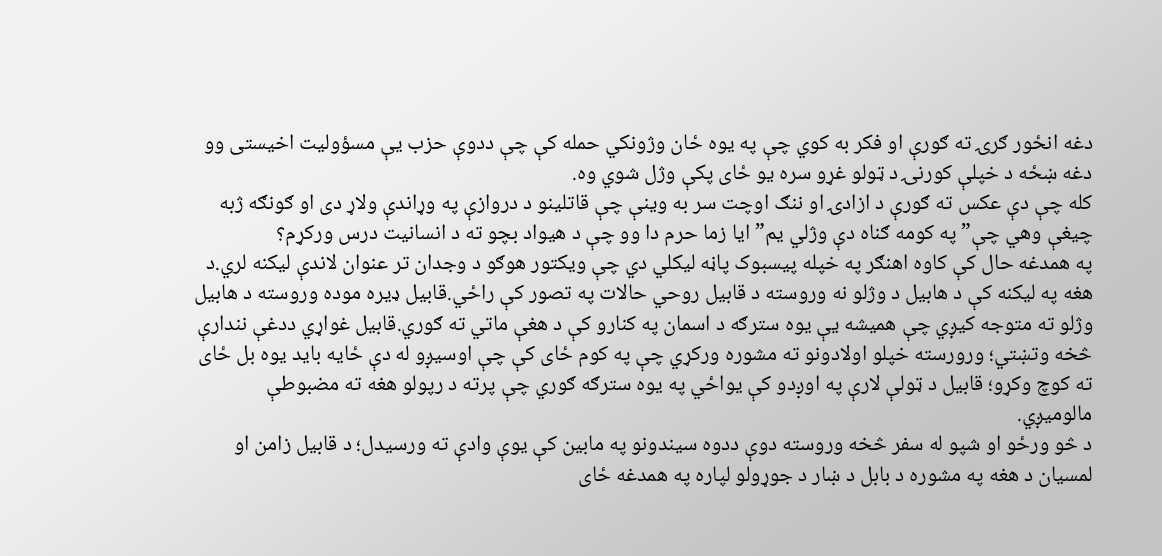دغه انځور ګرۍ ته ګورې او فکر به کوي چې په یوه ځان وژونکي حمله کې چې ددوې حزب یې مسؤولیت اخیستی وو دغه ښځه د خپلې کورنۍ د ټولو غړو سره یو ځای پکې وژل شوي وه.
کله چې دې عکس ته ګورې د ازادۍ او ننګ اوچت سر به وینې چې قاتلینو د دروازې په وړاندې ولاړ دی او ګونګه ژبه چیغې وهي چې” په کومه ګناه دې وژلي یم” ایا زما حرم دا وو چې د هیواد بچو ته د انسانیت درس ورکړم؟
په همدغه حال کې کاوه اهنګر په خپله پیسبوک پاڼه لیکلي دي چې ویکتور هوګو د وجدان تر عنوان لاندې لیکنه لري.د هغه په لیکنه کې د هابیل د وژلو نه وروسته د قابیل روحي حالات په تصور کې راځي.قابیل ډیره موده وروسته د هابیل وژلو ته متوجه کیږي چې همیشه یې یوه سترګه د اسمان په کنارو کې د هغې ماتي ته ګوري.قابیل غواړي ددغې نندارې څخه وتښتي؛ ورورسته خپلو اولادونو ته مشوره ورکړي چې په کوم ځای کې چې اوسیږو له دې ځایه باید یوه بل ځای ته کوچ وکړو؛ قابیل د ټولې لارې په اوږدو کې یواځي په یوه سترګه ګوري چې پرته د رپولو هغه ته مضبوطې مالومیږي.
د څو ورځو او شپو له سفر څخه وروسته دوې ددوه سیندونو په مابین کې یوې وادې ته ورسیدل؛ د قابیل زامن او لمسیان د هغه په مشوره د بابل د ښار د جوړولو لپاره په همدغه ځای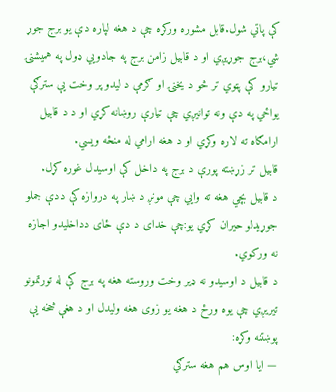کې پاتي شول.قابل مشوره ورکړه چې د هغه لپاره دې یو برج جوړ شي،برج جوړیږي او د قابیل زامن برج په جادویي ډول په همیشنۍ تیارو کې پټوي تر څو د یخنۍ او ګرمې د لیدو پر وخت یې سترګې یواځي په دې ونه توانیږي چې تیارې روښانه کړي او د د قابیل ارامګاه ته لاره وکړي او د هغه ارامي له منځه ویسي.
قابیل تر زړښته پورې د برج په داخل کې اوسیدل غوره کړل.
د قابیل بچي هغه ته وایي چې مونږ د ښار په دروازه کې ددې جملو جوړیدلو حیران کړي یو:چې خدای د دې ځای دداخلیدو اجازه نه ورکوي.
د قابیل د اوسیدو نه ډیر وخت وروسته هغه په برج کې له تورتمونو تیریږي چې یوه ورځ د هغه یو زوی هغه ولیدل او د هغې څخه یې پوښتنه وکړه:
— ایا اوس هم هغه سترګي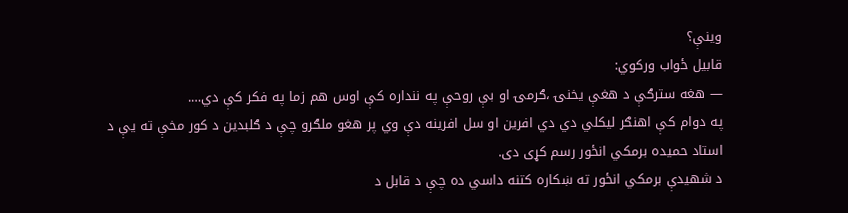وینې؟
قابیل ځواب ورکوي:
— هغه سترګې د هغې یخنۍ ،ګرمۍ او بې روحې په ننداره کې اوس هم زما په فکر کې دي….
په دوام کې اهنګر لیکلي دي دي افرین او سل افرینه دې وي پر هغو ملګرو چې د ګلبدین د کور مخې ته یې د استاد حمیده برمکي انځور رسم کړی دی.
د شهیدې برمکي انځور ته ښکاره کتنه داسي ده چې د قابل د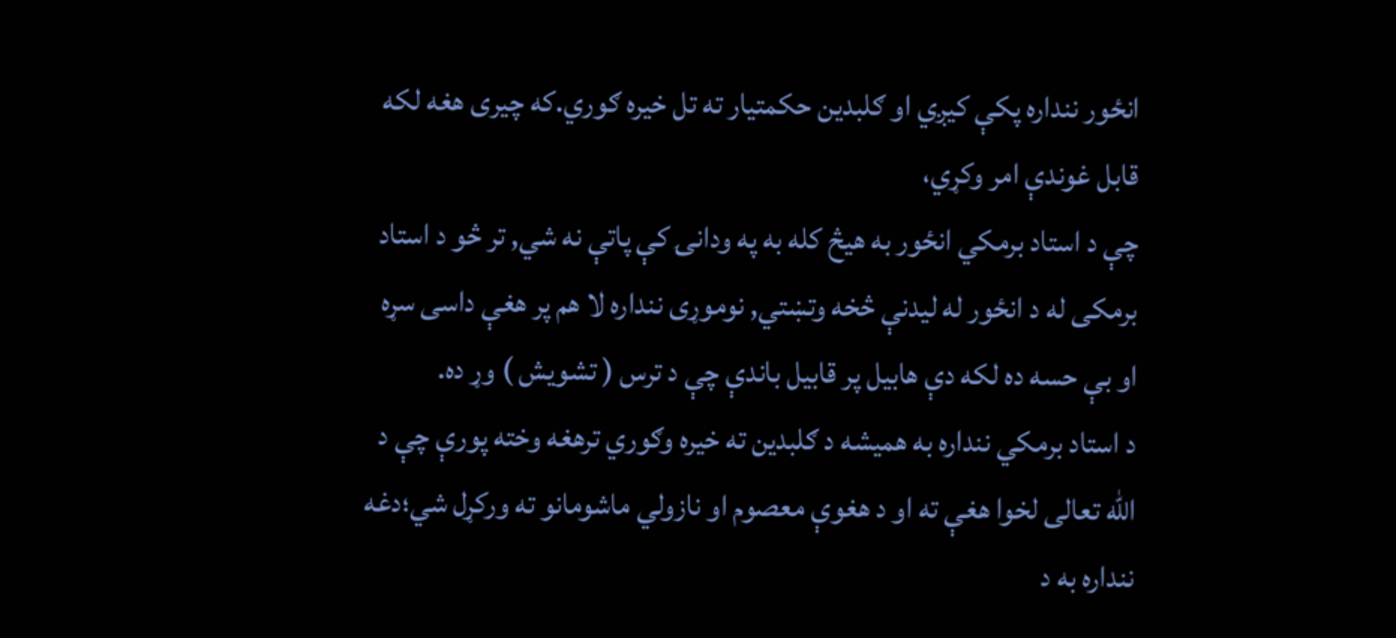انځور ننداره پکې کیږي او ګلبدین حکمتیار ته تل خیره ګوري.که چیری هغه لکه قابل غوندې امر وکړي،
چې د استاد برمکي انځور به هیڅ کله به په ودانۍ کې پاتې نه شي, تر څو د استاد برمکی له د انځور له لیدنې څخه وتښتي, نوموړی ننداره لا هم پر هغې داسی سړه او بې حسه ده لکه دې هابیل پر قابیل باندې چې د ترس ( تشویش ) وړ ده.
د استاد برمکي ننداره به همیشه د ګلبدین ته خیره وګوري ترهغه وخته پورې چې د الله تعالی لخوا هغې ته او د هغوې معصوم او نازولي ماشومانو ته ورکړل شي؛دغه ننداره به د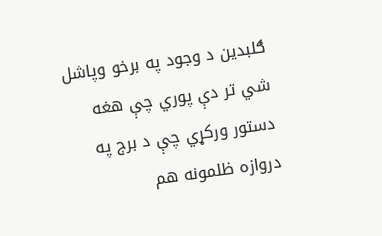ګلبدین د وجود په برخو وپاشل شي تر دې پوري چې هغه دستور ورکړي چې د برج په دروازه ظلمونه هم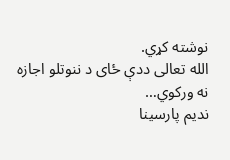نوشته کړي.
الله تعالی ددې ځای د ننوتلو اجازه نه ورکوي…
ندیم پارسینا